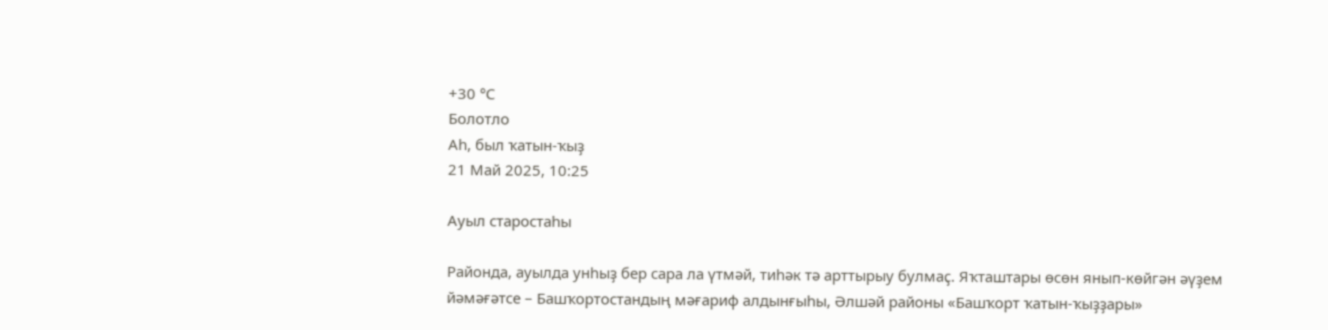+30 °С
Болотло
Аһ, был ҡатын-ҡыҙ
21 Май 2025, 10:25

Ауыл старостаһы

Районда, ауылда унһыҙ бер сара ла үтмәй, тиһәк тә арттырыу булмаҫ. Яҡташтары өсөн янып-көйгән әүҙем йәмәғәтсе – Башҡортостандың мәғариф алдынғыһы, Әлшәй районы «Башҡорт ҡатын-ҡыҙҙары»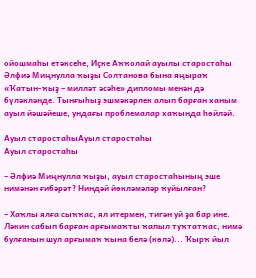ойошмаһы етәксеһе, Иҫке Аҡҡолай ауылы старостаһы Әлфиә Миңнулла ҡыҙы Солтанова бына яңыраҡ «Ҡатын-ҡыҙ – милләт әсәһе» дипломы менән дә бүләкләнде. Тынғыһыҙ эшмәкәрлек алып барған ханым ауыл йәшәйеше, ундағы проблемалар хаҡында һөйләй.

Ауыл старостаһыАуыл старостаһы
Ауыл старостаһы

– Әлфиә Миңнулла ҡыҙы, ауыл старостаһының эше нимәнән ғибәрәт? Ниндәй йөкләмәләр ҡуйылған?

– Хаҡлы ялға сыҡҡас, ял итермен, тигән уй ҙа бар ине. Ләкин сабып барған арғымаҡты ҡапыл туҡтатҡас, нимә булғанын шул арғымаҡ ҡына белә (көлә)... Ҡырҡ йыл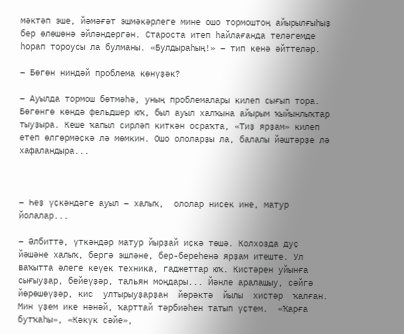мәктәп эше, йәмәғәт эшмәкәрлеге мине ошо тормоштоң айырылғыһыҙ бер өлөшөнә әйләндергән. Староста итеп һайлағанда теләгемде һорап тороусы ла булманы. «Булдыраһың!» – тип кенә әйттеләр.

– Бөгөн ниндәй проблема көнүҙәк?

– Ауылда тормош бөтмәһә, уның проблемалары килеп сығып тора. Бөгөнгө көндә фельдшер юҡ, был ауыл халҡына айырым ҡыйынлыҡтар тыуҙыра. Кеше ҡапыл сирләп киткән осраҡта, «Тиҙ ярҙам» килеп етеп өлгөрмәҫкә лә мөмкин. Ошо ололарҙы ла, балалы йәштәрҙе лә хафаландыра...



– Һеҙ үҫкәндәге ауыл – халыҡ,  ололар нисек ине, матур йолалар...

– Әлбиттә, үткәндәр матур йырҙай иҫкә төшә. Колхозда дуҫ йәшәне халыҡ, бергә эшләне, бер-береһенә ярҙам итеште. Ул ваҡытта әлеге кеүек техника, гаджеттар юҡ. Кистәрен уйынға сығыуҙар, бейеүҙәр, тальян моңдары... Йәнле аралашыу, сәйгә йөрөшөүҙәр, кис  ултырыуҙарҙан  йөрәктә  йылы  хистәр  ҡалған.  Мин үҙем ике нәнәй, ҡарттай тәрбиәһен татып үҫтем.  «Ҡарға бутҡаһы», «Кәкүк сәйе»,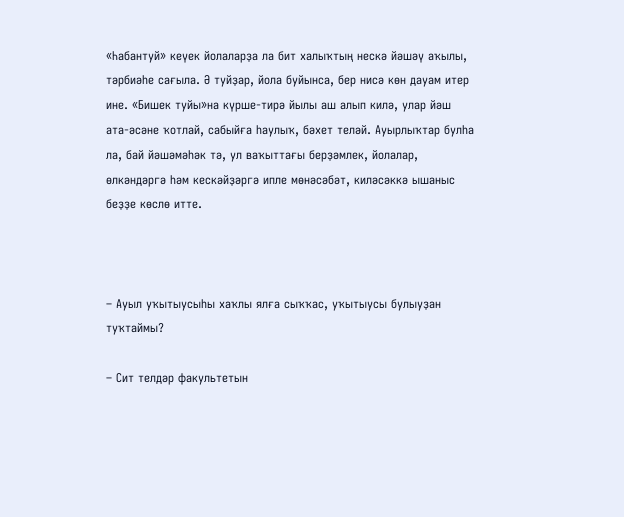«Һабантуй» кеүек йолаларҙа ла бит халыҡтың нескә йәшәү аҡылы, тәрбиәһе сағыла. Ә туйҙар, йола буйынса, бер нисә көн дауам итер ине. «Бишек туйы»на күрше-тирә йылы аш алып килә, улар йәш ата-әсәне ҡотлай, сабыйға һаулыҡ, бәхет теләй. Ауырлыҡтар булһа ла, бай йәшәмәһәк тә, ул ваҡыттағы берҙәмлек, йолалар, өлкәндәргә һәм кескәйҙәргә ипле мөнәсәбәт, киләсәккә ышаныс беҙҙе көслө итте.



– Ауыл уҡытыусыһы хаҡлы ялға сыҡҡас, уҡытыусы булыуҙан туҡтаймы?

– Сит телдәр факультетын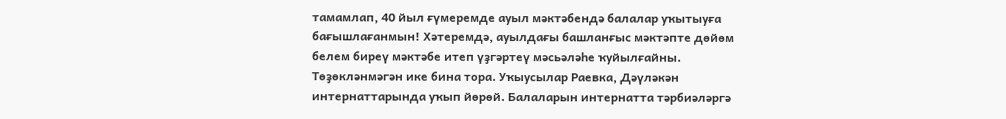тамамлап, 40 йыл ғүмеремде ауыл мәктәбендә балалар уҡытыуға бағышлағанмын! Хәтеремдә, ауылдағы башланғыс мәктәпте дөйөм белем биреү мәктәбе итеп үҙгәртеү мәсьәләһе ҡуйылғайны. Төҙөкләнмәгән ике бина тора. Уҡыусылар Раевка, Дәүләкән интернаттарында уҡып йөрөй. Балаларын интернатта тәрбиәләргә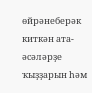өйрәнеберәк киткән ата-әсәләрҙе ҡыҙҙарын һәм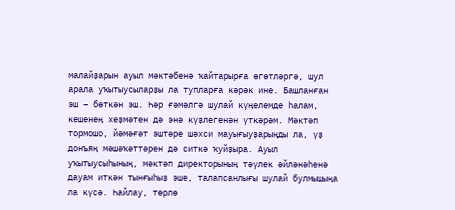малайҙарын ауыл мәктәбенә ҡайтарырға өгөтләргә, шул арала уҡытыусыларҙы ла тупларға кәрәк ине. Башланған эш – бөткән эш. Һәр ғәмәлгә шулай күңелемде һалам, кешенең хеҙмәтен дә энә күҙлегенән үткәрәм. Мәктәп тормошо, йәмәғәт эштәре шәхси мауығыуҙарыңды ла, үҙ донъяң мәшәҡәттәрен дә ситкә ҡуйҙыра. Ауыл уҡытыусыһының, мәктәп директорының тәүлек әйләнәһенә дауам иткән тынғыһыҙ эше, талапсанлығы шулай булмышыңа ла күсә. Һайлау, төрлө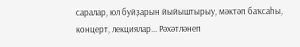саралар, юл буйҙарын йыйыштырыу, мәктәп баҡсаһы, концерт, лекциялар... Рәхәтләнеп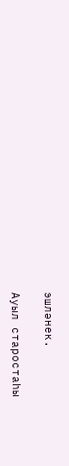эшләнек.

Ауыл старостаһы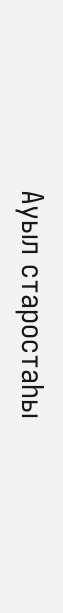Ауыл старостаһы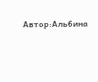Автор:Альбина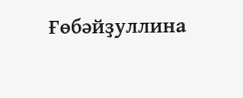Ғөбәйҙуллина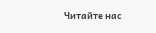Читайте нас